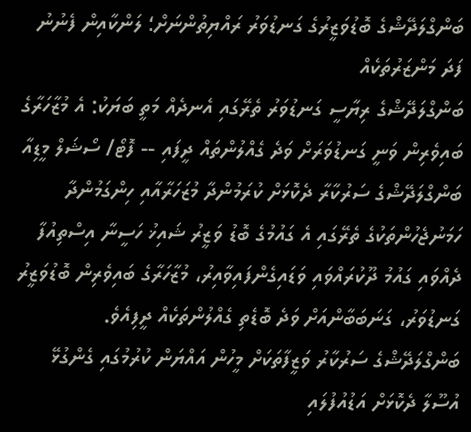ބަންގްލަދޭޝްގެ ބޮޑުވަޒީރުގެ ގަނޑުވަރު ރައްޔިތުންނަށް؛ ލަންކާއިން ފެނުނު ފަދަ މަންޒަރުތަކެއް
ބަންގްލަދޭޝްގެ ރިޔާސީ ގަނޑުވަރު ތެރޭގައި އެނދެއް މަތީ ބަޔަކު: އެ މުޒާހަރާގެ ބައިވެރިން ވަނީ ގަނޑުވަރަށް ވަދެ ގެއްލުންތައް ދީފައި -- ފޮޓޯ/ ސޯޝަލް މީޑިއާ
ބަންގްލަދޭޝްގެ ސަރުކާރާ ދެކޮޅަށް ކުރަމުންދާ މުޒަހަރާއާއި ހިންގަމުންދާ ހަމަނުޖެހުންތަކުގެ ތެރޭގައި އެ ގައުމުގެ ބޮޑު ވަޒީރު ޝައިޚު ހަސީނާ އިސްތިއުފާ ދެއްވައި ގައުމު ދޫކުރައްވައި ވަޑައިގެންފައިވާއިރު، މުޒާހަރާގެ ބައިވެރިން ބޮޑުވަޒީރު ގަނޑުވަރު، ގަނަބަބާންއަށް ވަދެ ބޮޑެތި ގެއްލުންތަކެއް ދީފިއެވެ.
ބަންގްލަދޭޝްގެ ސަރުކާރު ވަޒީފާތަކަށް މީހުން އައްޔަން ކުރުމުގައި ގެންގުޅޭ އުސޫލާ ދެކޮޅަށް އަޑުއުފުލައި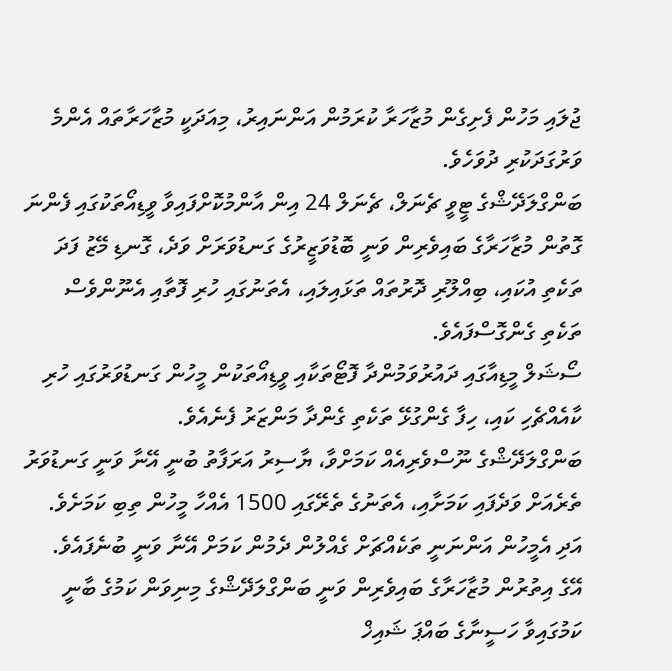ޖުލައި މަހުން ފެށިގެން މުޒާހަރާ ކުރަމުން އަންނައިރު، މިއަދަކީ މުޒާހަރާތައް އެންމެ ވަރުގަދަކުރި ދުވަހެވެ.
ބަންގްލަދޭޝްގެ ޓީވީ ޗެނަލް، ޗެނަލް 24 އިން އާންމުކޮށްފައިވާ ވީޑިއޯތަކުގައި ފެންނަ ގޮތުން މުޒާހަރާގެ ބައިވެރިން ވަނީ ބޮޑުވަޒީރުގެ ގަނޑުވަރަށް ވަދެ، ގޮނޑި މޭޒު ފަދަ ތަކެތި އުކައި، ބިއްލޫރި ދޮރުތައް ތަޅައިލައި، އެތަނުގައި ހުރި ފޮތާއި އެނޫންވެސް ތަކެތި ގެންގޮސްފައެވެ.
ސޯޝަލް މީޑިއާގައި ދައުރުވަމުންދާ ފޮޓޯތަކާއި ވީޑިއޯތަކުން މީހުން ގަނޑުވަރުގައި ހުރި ކާއެއްޗެހި ކައި، ހިފާ ގެންގުޅޭ ތަކެތި ގެންދާ މަންޒަރު ފެނެއެވެ.
ބަންގްލަދޭޝްގެ ނޫސްވެރިއެއް ކަމަށްވާ، ޔާސިރު އަރަފާތު ބުނީ އޭނާ ވަނީ ގަނޑުވަރު ތެރެއަށް ވަދެފައި ކަމަށާއި، އެތަނުގެ ތެރޭގައި 1500 އެއްހާ މީހުން ތިބި ކަމަށެވެ. އަދި އެމީހުން އަންނަނީ ތަކެއްޗަށް ގެއްލުން ދެމުން ކަމަށް އޭނާ ވަނީ ބުނެފައެވެ.
އޭގެ އިތުރުން މުޒާހަރާގެ ބައިވެރިން ވަނީ ބަންގްލަދޭޝްގެ މިނިވަން ކަމުގެ ބާނީ ކަމުގައިވާ ހަސީނާގެ ބައްޕަ ޝައިޚް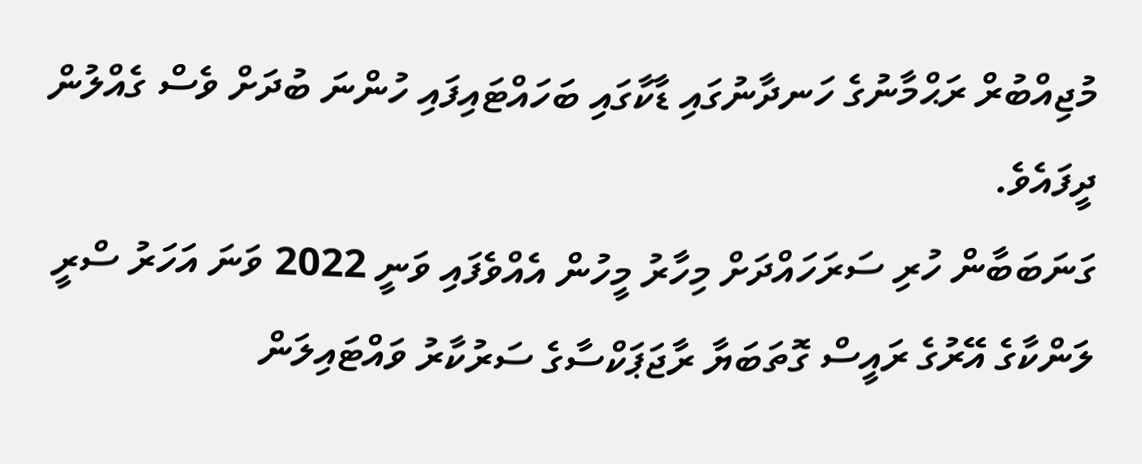މުޖިއްބުރް ރަޙްމާނުގެ ހަނދާނުގައި ޑާކާގައި ބަހައްޓައިފައި ހުންނަ ބުދަށް ވެސް ގެއްލުން ދީފައެވެ.
ގަނަބަބާން ހުރި ސަރަހައްދަށް މިހާރު މީހުން އެއްވެފައި ވަނީ 2022 ވަނަ އަހަރު ސްރީ ލަންކާގެ އޭރުގެ ރައީސް ގޮތަބަޔާ ރާޖަޕަކްސާގެ ސަރުކާރު ވައްޓައިލަން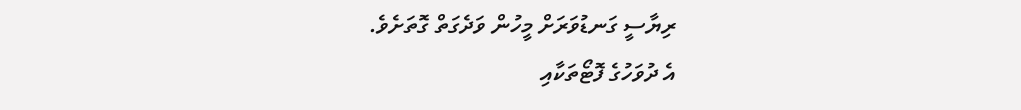ރިޔާސީ ގަނޑުވަރަށް މީހުން ވަދެގަތް ގޮތަށެވެ.
އެ ދުވަހުގެ ފޮޓޯތަކާއި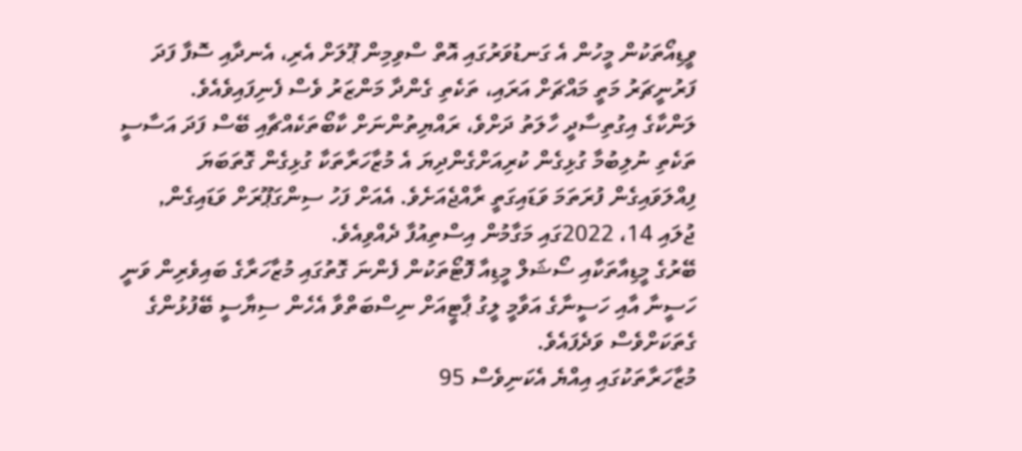ވީޑިއޯތަކުން މީހުން އެ ގަނޑުވަރުގައި އޮތް ސްވިމިން ޕޫލަށް އެރި، އެނދާއި ސޮފާ ފަދަ ފަރުނީޗަރު މަތީ މައްޗަށް އަރައި، ތަކެތި ގެންދާ މަންޒަރު ވެސް ފެނިފައިވެއެވެ.
ލަންކާގެ އިގުތިސާދީ ހާލަތު ދަށްވެ، ރައްޔިތުންނަށް ކާބޯތަކެއްޗާއި ބޭސް ފަދަ އަސާސީ ތަކެތި ނުލިބުމާ ގުޅިގެން ކުރިއަށްގެންދިޔަ އެ މުޒާހަރާތަކާ ގުޅިގެން ގޮތަބަޔަ ފިއްލަވައިގެން ފުރަތަމަ ވަޑައިގަތީ ރާއްޖެއަށެވެ. އެއަށް ފަހު ސިންގަޕޫރަށް ވަޑައިގެން, ޖުލައި 14، 2022ގައި މަގާމުން އިސްތިއުފާ ދެއްވިއެވެ.
ބޭރުގެ މީޑިއާތަކާއި ސޯޝަލް މީޑިއާ ފޮޓޯތަކުން ފެންނަ ގޮތުގައި މުޒާހަރާގެ ބައިވެރިން ވަނީ ހަސީނާ އާއި ހަސީނާގެ އަވާމީ ލީގު ޕާޓީއަށް ނިސްބަތްވާ އެހެން ސިޔާސީ ބޭފުޅުންގެ ގެތަކަށްވެސް ވަދެފައެވެ.
މުޒާހަރާތަކުގައި އިއްޔެ އެކަނިވެސް 95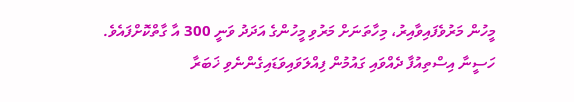މީހުން މަރުވެފައިވާއިރު، މިހާތަނަށް މަރުވި މީހުންގެ އަދަދު ވަނީ 300 އާ ގާތްކޮށްފައެވެ.
ހަސީނާ އިސްތިއުފާ ދެއްވައި ގައުމުން ފިއްލަވައިވަޑައިގެންނެވި ޚަބަރާ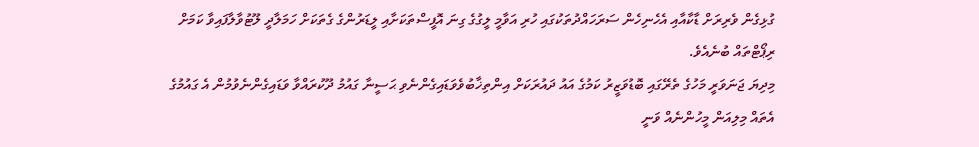ގުޅިގެން ވެރިރަށް ޑާކާއާއި އެހެނިހެން ސަރަހައްދުތަކުގައި ހުރި އަވާމީ ލީގުގެ ގިނަ އޮފީސްތަކަށާއި ލީޑަރުންގެ ގެތަކަށް ހަމަލާދީ ލޫޓުވާލާފައިވާ ކަމަށް ރިޕޯޓްތައް ބުނެއެވެ.
މިދިޔަ ޖަނަވަރީ މަހުގެ ތެރޭގައި ބޮޑުވަޒީރު ކަމުގެ އައު ދައުރަކަށް އިންތިޚާބުވެވަޑައިގެންނެވި ޙަސީނާ ގައުމު ދޫކުރައްވާ ވަޑައިގެންނެވުމުން އެ ގައުމުގެ އެތައް މިލިއަން މީހުންނެއް ވަނީ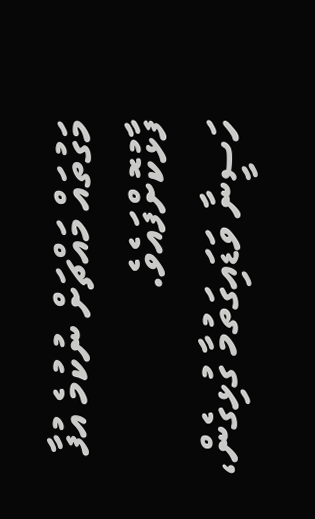މަގުތައް މައްޗަށް ނުކުމެ އުފާ ފާޅުކޮށްފައެވެ.
ހަސީނާ ވަޑައިގަތުމާ ގުޅިގެން،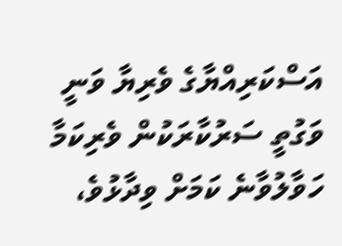އަސްކަރިއްޔާގެ ވެރިޔާ ވަނީ ވަގުތީ ސަރުކާރަކުން ވެރިކަމާ ހަވާލުވާނެ ކަމަށް ވިދާޅުވެ،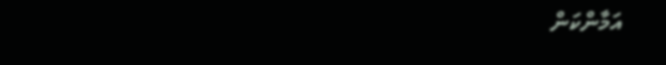އަމާންކަން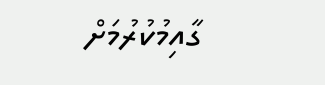ގާއިމުކުރުމަށް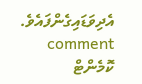އެދިވަޑައިގެންފައެވެ.
comment ކޮމެންޓް